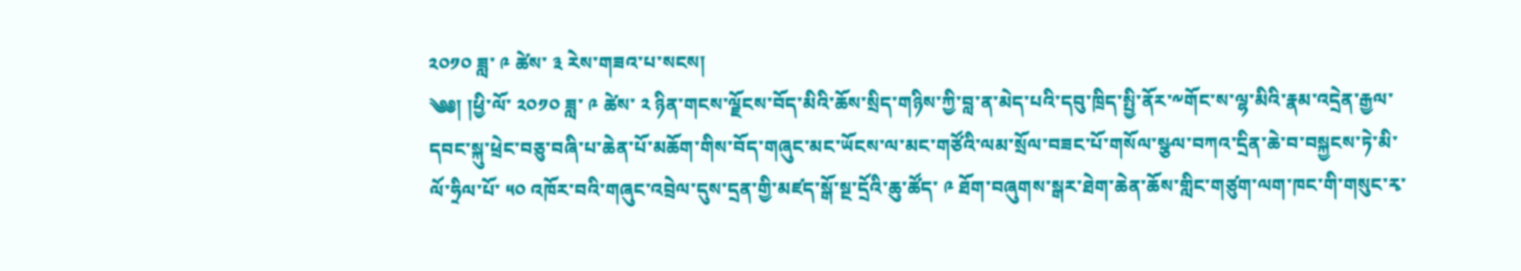༢༠༡༠ ཟླ་ ༩ ཚེས་ ༣ རེས་གཟའ་པ་སངས།
༄༅། །ཕྱི་ལོ་ ༢༠༡༠ ཟླ་ ༩ ཚེས་ ༢ ཉིན་གངས་ལྗོངས་བོད་མིའི་ཆོས་སྲིད་གཉིས་ཀྱི་བླ་ན་མེད་པའི་དབུ་ཁྲིད་སྤྱི་ནོར་༸གོང་ས་ལྷ་མིའི་རྣམ་འདྲེན་རྒྱལ་དབང་སྐུ་ཕྲེང་བཅུ་བཞི་པ་ཆེན་པོ་མཆོག་གིས་བོད་གཞུང་མང་ཡོངས་ལ་མང་གཙོའི་ལམ་སྲོལ་བཟང་པོ་གསོལ་སྩལ་བཀའ་དྲིན་ཆེ་བ་བསྐྱངས་ཏེ་མི་ལོ་ཧྲིལ་པོ་ ༥༠ འཁོར་བའི་གཞུང་འབྲེལ་དུས་དྲན་གྱི་མཛད་སྒོ་སྔ་དྲོའི་ཆུ་ཚོད་ ༩ ཐོག་བཞུགས་སྒར་ཐེག་ཆེན་ཆོས་གླིང་གཙུག་ལག་ཁང་གི་གསུང་རྭ་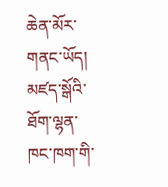ཆེན་མོར་གནང་ཡོད། མཛད་སྒོའི་ཐོག་ལྷན་ཁང་ཁག་གི་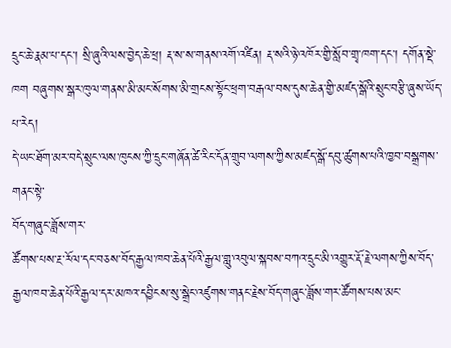དྲུང་ཆེ་རྣམ་པ་དང་། སྲི་ཞུའི་ལས་བྱེད་ཆེ་ཕྲ། རྡ་ས་ས་གནས་འགོ་འཛིན། རྡ་སའི་ཉེ་འཁོར་གྱི་སློབ་གྲྭ་ཁག་དང་། དགོན་སྡེ་ཁག བཞུགས་སྒར་ཁུལ་གནས་མི་མང་སོགས་མི་གྲངས་སྟོང་ཕྲག་བརྒལ་བས་དུས་ཆེན་གྱི་མཛད་སྒོའི་སྲུང་བརྩི་ཞུས་ཡོད་པ་རེད།
དེ་ཡང་ཐོག་མར་བདེ་སྲུང་ལས་ཁུངས་ཀྱི་དྲུང་གཞོན་ཚེ་རིང་དོན་གྲུབ་ལགས་ཀྱིས་མཛད་སྒོ་དབུ་ཚུགས་པའི་ཁྱབ་བསྒྲགས་གནང་སྟེ་
བོད་གཞུང་ཟློས་གར་
ཚོགས་པས་རྔ་རོལ་དང་བཅས་བོད་རྒྱལ་ཁབ་ཆེན་པོའི་རྒྱལ་གླུ་འབུལ་སྐབས་བཀའ་དྲུང་མི་འགྱུར་རྡོ་རྗེ་ལགས་ཀྱིས་བོད་རྒྱལ་ཁབ་ཆེན་པོའི་རྒྱལ་དར་མཁའ་དབྱིངས་སུ་སྒྲེང་འཛུགས་གནང་རྗེས་བོད་གཞུང་ཟློས་གར་ཚོགས་པས་མང་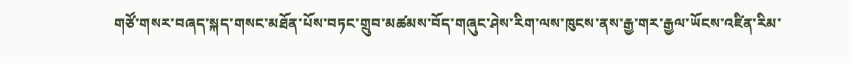གཙོ་གསར་བཞད་སྐད་གསང་མཐོན་པོས་བཏང་གྲུབ་མཚམས་བོད་གཞུང་ཤེས་རིག་ལས་ཁུངས་ནས་རྒྱ་གར་རྒྱལ་ཡོངས་འཛིན་རིམ་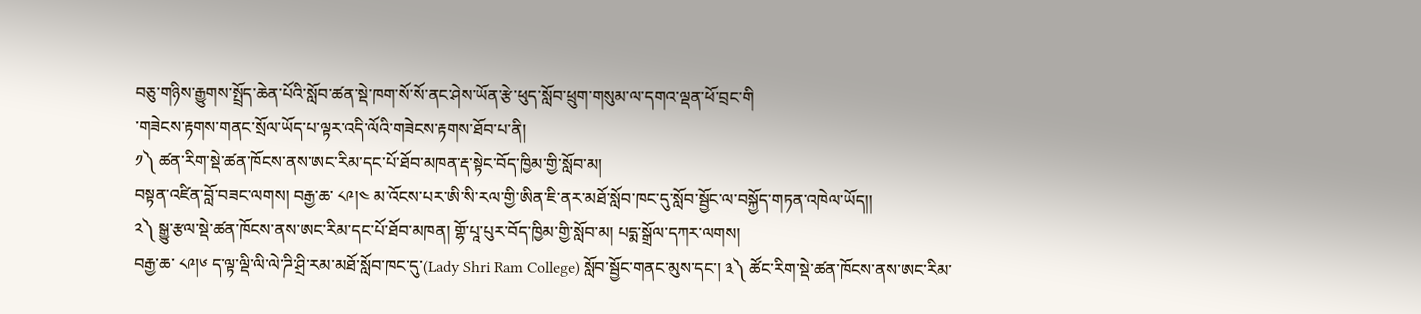བཅུ་གཉིས་རྒྱུགས་སྤྲོད་ཆེན་པོའི་སློབ་ཚན་སྡེ་ཁག་སོ་སོ་ནང་ཤེས་ཡོན་རྩེ་ཕུད་སློབ་ཕྲུག་གསུམ་ལ་དགའ་ལྡན་ཕོ་བྲང་གི
་གཟེངས་རྟགས་གནང་སྲོལ་ཡོད་པ་ལྟར་འདི་ལོའི་གཟེངས་རྟགས་ཐོབ་པ་ནི།
༡༽ ཚན་རིག་སྡེ་ཚན་ཁོངས་ནས་ཨང་རིམ་དང་པོ་ཐོབ་མཁན་རྡ་སྟེང་བོད་ཁྱིམ་གྱི་སློབ་མ།
བསྟན་འཛིན་བློ་བཟང་ལགས། བརྒྱ་ཆ་ ༨༩།༤ མ་འོངས་པར་ཨི་སི་རལ་གྱི་ཨིན་ཇི་ནར་མཐོ་སློབ་ཁང་དུ་སློབ་སྦྱོང་ལ་བསྐྱོད་གཏན་འཁེལ་ཡོད།།
༢༽ སྒྱུ་རྩལ་སྡེ་ཚན་ཁོངས་ནས་ཨང་རིམ་དང་པོ་ཐོབ་མཁན། གྷོ་པཱ་པུར་བོད་ཁྱིམ་གྱི་སློབ་མ། པདྨ་སྒྲོལ་དཀར་ལགས།
བརྒྱ་ཆ་ ༨༩།༦ ད་ལྟ་ལྡི་ལི་ལེ་ཌི་ཤྲི་རམ་མཐོ་སློབ་ཁང་དུ་(Lady Shri Ram College) སློབ་སྦྱོང་གནང་མུས་དང་། ༣༽ ཚོང་རིག་སྡེ་ཚན་ཁོངས་ནས་ཨང་རིམ་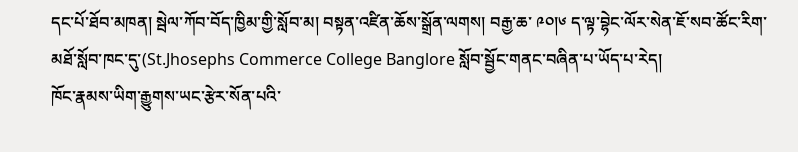དང་པོ་ཐོབ་མཁན། སྦེལ་ཀོབ་བོད་ཁྱིམ་གྱི་སློབ་མ། བསྟན་འཛིན་ཆོས་སྒྲོན་ལགས། བརྒྱ་ཆ་ ༩༠།༦ ད་ལྟ་བྷེང་ལོར་སེན་ཇོ་སབ་ཚོང་རིག་མཐོ་སློབ་ཁང་དུ་(St.Jhosephs Commerce College Banglore སློབ་སྦྱོང་གནང་བཞིན་པ་ཡོད་པ་རེད།
ཁོང་རྣམས་ཡིག་རྒྱུགས་ཡང་རྩེར་སོན་པའི་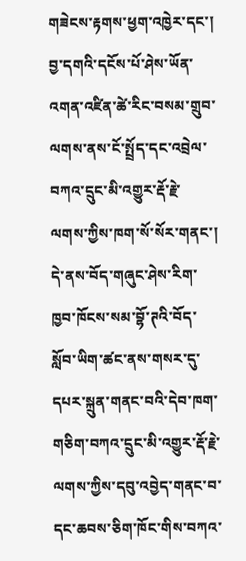གཟེངས་རྟགས་ཕྱག་འཁྱེར་དང་། བྱ་དགའི་དངོས་པོ་ཤེས་ཡོན་འགན་འཛིན་ཚེ་རིང་བསམ་གྲུབ་ལགས་ནས་ངོ་སྤྲོད་དང་འབྲེལ་བཀའ་དྲུང་མི་འགྱུར་རྡོ་རྗེ་ལགས་ཀྱིས་ཁག་སོ་སོར་གནང་།
དེ་ནས་བོད་གཞུང་ཤེས་རིག་ཁྱབ་ཁོངས་སམ་བྷོ་ཊའི་བོད་སློབ་ཡིག་ཚང་ནས་གསར་དུ་དཔར་སྐྲུན་གནང་བའི་དེབ་ཁག་གཅིག་བཀའ་དྲུང་མི་འགྱུར་རྡོ་རྗེ་ལགས་ཀྱིས་དབུ་འབྱེད་གནང་བ་དང་ཆབས་ཅིག་ཁོང་གིས་བཀའ་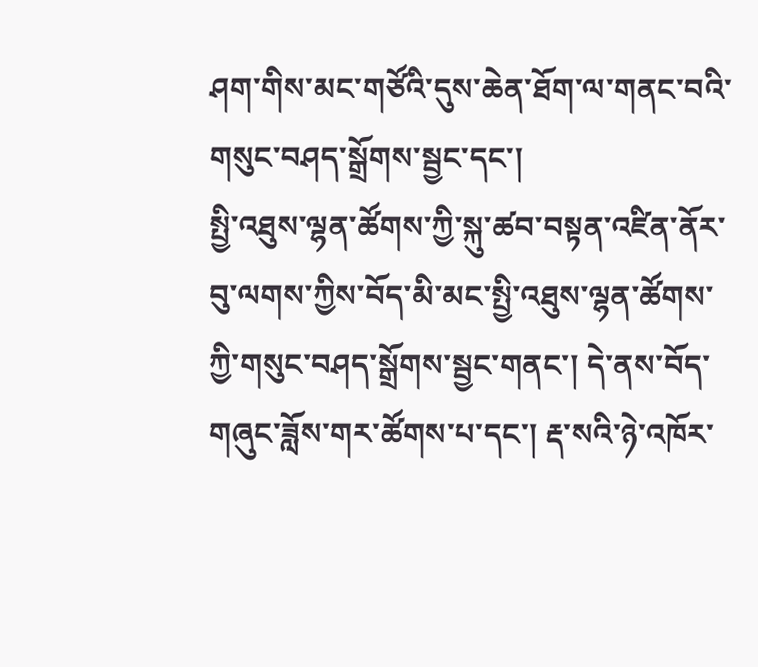ཤག་གིས་མང་གཙོའི་དུས་ཆེན་ཐོག་ལ་གནང་བའི་གསུང་བཤད་སྒྲོགས་སྦྱང་དང་།
སྤྱི་འཐུས་ལྷན་ཚོགས་ཀྱི་སྐུ་ཚབ་བསྟན་འཛིན་ནོར་བུ་ལགས་ཀྱིས་བོད་མི་མང་སྤྱི་འཐུས་ལྷན་ཚོགས་ཀྱི་གསུང་བཤད་སྒྲོགས་སྦྱང་གནང་། དེ་ནས་བོད་གཞུང་ཟློས་གར་ཚོགས་པ་དང་། རྡ་སའི་ཉེ་འཁོར་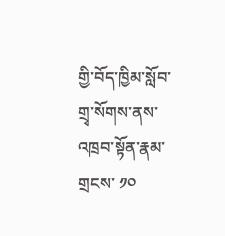གྱི་བོད་ཁྱིམ་སློབ་གྲྭ་སོགས་ནས་འཁྲབ་སྟོན་རྣམ་གྲངས་ ༡༠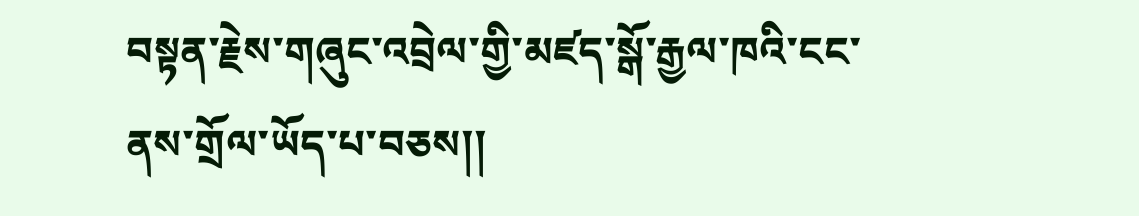བསྟན་རྗེས་གཞུང་འབྲེལ་གྱི་མཛད་སྒོ་རྒྱལ་ཁའི་ངང་ནས་གྲོལ་ཡོད་པ་བཅས།།